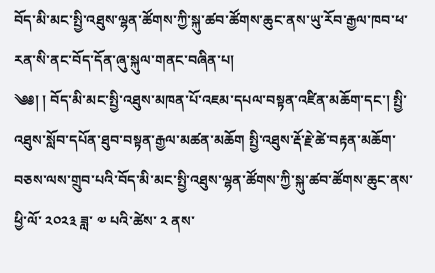བོད་མི་མང་སྤྱི་འཐུས་ལྷན་ཚོགས་ཀྱི་སྐུ་ཚབ་ཚོགས་ཆུང་ནས་ཡུ་རོབ་རྒྱལ་ཁབ་ཕ་རན་སི་ནང་བོད་དོན་ཞུ་སྐུལ་གནང་བཞིན་པ།
༄༅། ། བོད་མི་མང་སྤྱི་འཐུས་མཁན་པོ་འཇམ་དཔལ་བསྟན་འཛིན་མཆོག་དང་། སྤྱི་འཐུས་སློབ་དཔོན་ཐུབ་བསྟན་རྒྱལ་མཚན་མཆོག སྤྱི་འཐུས་རྡོ་རྗེ་ཚེ་བརྟན་མཆོག་བཅས་ལས་གྲུབ་པའི་བོད་མི་མང་སྤྱི་འཐུས་ལྷན་ཚོགས་ཀྱི་སྐུ་ཚབ་ཚོགས་ཆུང་ནས་ཕྱི་ལོ་ ༢༠༢༣ ཟླ་ ༧ པའི་ཚེས་ ༢ ནས་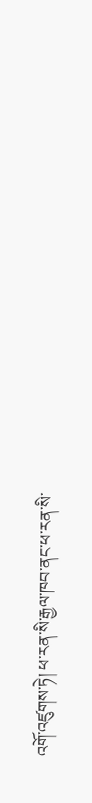འགོ་འཛུགས་ཏེ། ཕ་རན་སི་རྒྱལ་ཁབ་ནང་ཕ་རན་སི་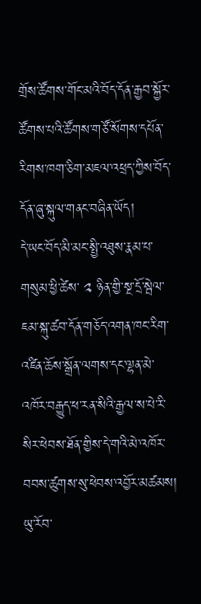གྲོས་ཚོགས་གོང་མའི་བོད་དོན་རྒྱབ་སྐྱོར་ཚོགས་པའི་ཚོགས་གཙོ་སོགས་དཔོན་རིགས་ཁག་ཅིག་མཇལ་འཕྲད་ཀྱིས་བོད་དོན་ཞུ་སྐུལ་གནང་བཞིན་ཡོད།
དེ་ཡང་བོད་མི་མང་སྤྱི་འཐུས་རྣམ་པ་གསུམ་ཕྱི་ཚེས་ ༢ ཉིན་གྱི་སྔ་དྲོ་སྦེལ་ཇམ་སྐུ་ཚབ་དོན་གཅོད་འགན་ཁང་རིག་འཛིན་ཆོས་སྒྲོན་ལགས་དང་ལྷན་མེ་འཁོར་བརྒྱུད་ཕ་རན་སིའི་རྒྱལ་ས་པེ་རི་སིར་ཕེབས་ཐོན་གྱིས་དེ་གའི་མེ་འཁོར་བབས་ཚུགས་སུ་ཕེབས་འབྱོར་མཚམས། ཡུ་རོབ་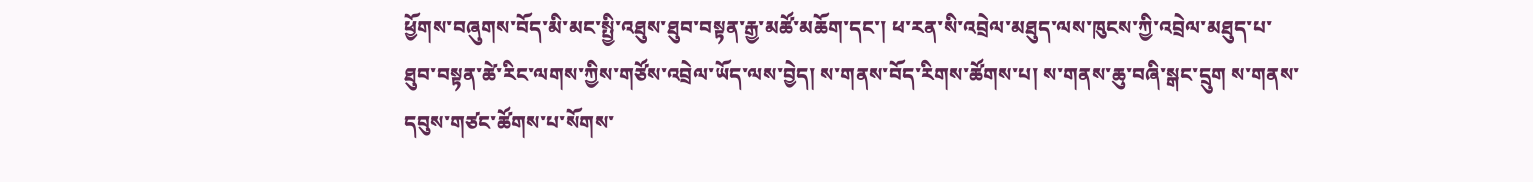ཕྱོགས་བཞུགས་བོད་མི་མང་སྤྱི་འཐུས་ཐུབ་བསྟན་རྒྱ་མཚོ་མཆོག་དང་། ཕ་རན་སི་འབྲེལ་མཐུད་ལས་ཁུངས་ཀྱི་འབྲེལ་མཐུད་པ་ཐུབ་བསྟན་ཚེ་རིང་ལགས་ཀྱིས་གཙོས་འབྲེལ་ཡོད་ལས་བྱེད། ས་གནས་བོད་རིགས་ཚོགས་པ། ས་གནས་ཆུ་བཞི་སྒང་དྲུག ས་གནས་དབུས་གཙང་ཚོགས་པ་སོགས་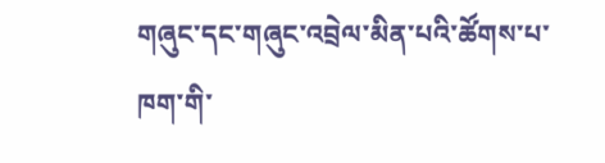གཞུང་དང་གཞུང་འབྲེལ་མིན་པའི་ཚོགས་པ་ཁག་གི་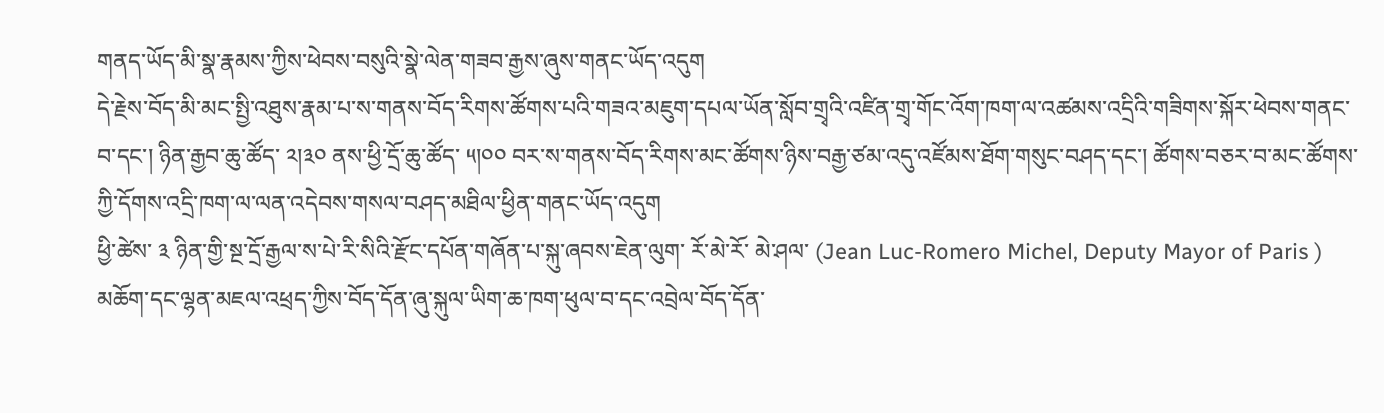གནད་ཡོད་མི་སྣ་རྣམས་ཀྱིས་ཕེབས་བསུའི་སྣེ་ལེན་གཟབ་རྒྱས་ཞུས་གནང་ཡོད་འདུག
དེ་རྗེས་བོད་མི་མང་སྤྱི་འཐུས་རྣམ་པ་ས་གནས་བོད་རིགས་ཚོགས་པའི་གཟའ་མཇུག་དཔལ་ཡོན་སློབ་གྲྭའི་འཛིན་གྲྭ་གོང་འོག་ཁག་ལ་འཚམས་འདྲིའི་གཟིགས་སྐོར་ཕེབས་གནང་བ་དང་། ཉིན་རྒྱབ་ཆུ་ཚོད་ ༢།༣༠ ནས་ཕྱི་དྲོ་ཆུ་ཚོད་ ༥།༠༠ བར་ས་གནས་བོད་རིགས་མང་ཚོགས་ཉིས་བརྒྱ་ཙམ་འདུ་འཛོམས་ཐོག་གསུང་བཤད་དང་། ཚོགས་བཅར་བ་མང་ཚོགས་ཀྱི་དོགས་འདྲི་ཁག་ལ་ལན་འདེབས་གསལ་བཤད་མཐིལ་ཕྱིན་གནང་ཡོད་འདུག
ཕྱི་ཚེས་ ༣ ཉིན་གྱི་སྔ་དྲོ་རྒྱལ་ས་པེ་རི་སིའི་རྫོང་དཔོན་གཞོན་པ་སྐུ་ཞབས་ཇེན་ལུག་ རོ་མེ་རོ་ མེ་ཤལ་ (Jean Luc-Romero Michel, Deputy Mayor of Paris ) མཆོག་དང་ལྷན་མཇལ་འཕྲད་ཀྱིས་བོད་དོན་ཞུ་སྐུལ་ཡིག་ཆ་ཁག་ཕུལ་བ་དང་འབྲེལ་བོད་དོན་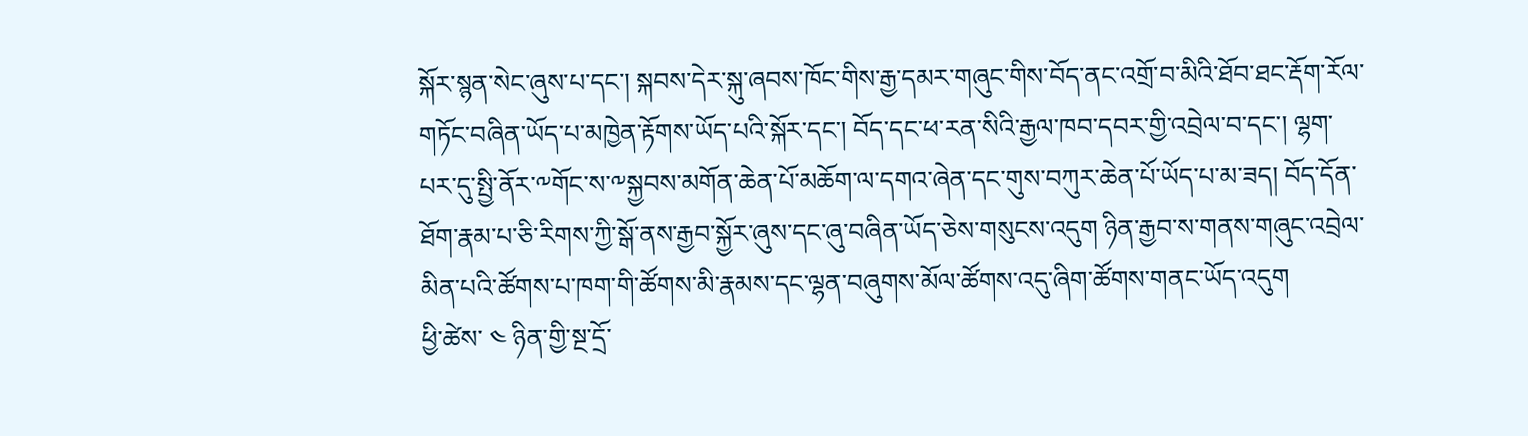སྐོར་སྙན་སེང་ཞུས་པ་དང་། སྐབས་དེར་སྐུ་ཞབས་ཁོང་གིས་རྒྱ་དམར་གཞུང་གིས་བོད་ནང་འགྲོ་བ་མིའི་ཐོབ་ཐང་རྡོག་རོལ་གཏོང་བཞིན་ཡོད་པ་མཁྱེན་རྟོགས་ཡོད་པའི་སྐོར་དང་། བོད་དང་ཕ་རན་སིའི་རྒྱལ་ཁབ་དབར་གྱི་འབྲེལ་བ་དང་། ལྷག་པར་དུ་སྤྱི་ནོར་༸གོང་ས་༸སྐྱབས་མགོན་ཆེན་པོ་མཆོག་ལ་དགའ་ཞེན་དང་གུས་བཀུར་ཆེན་པོ་ཡོད་པ་མ་ཟད། བོད་དོན་ཐོག་རྣམ་པ་ཅི་རིགས་ཀྱི་སྒོ་ནས་རྒྱབ་སྐྱོར་ཞུས་དང་ཞུ་བཞིན་ཡོད་ཅེས་གསུངས་འདུག ཉིན་རྒྱབ་ས་གནས་གཞུང་འབྲེལ་མིན་པའི་ཚོགས་པ་ཁག་གི་ཚོགས་མི་རྣམས་དང་ལྷན་བཞུགས་མོལ་ཚོགས་འདུ་ཞིག་ཚོགས་གནང་ཡོད་འདུག
ཕྱི་ཚེས་ ༤ ཉིན་གྱི་སྔ་དྲོ་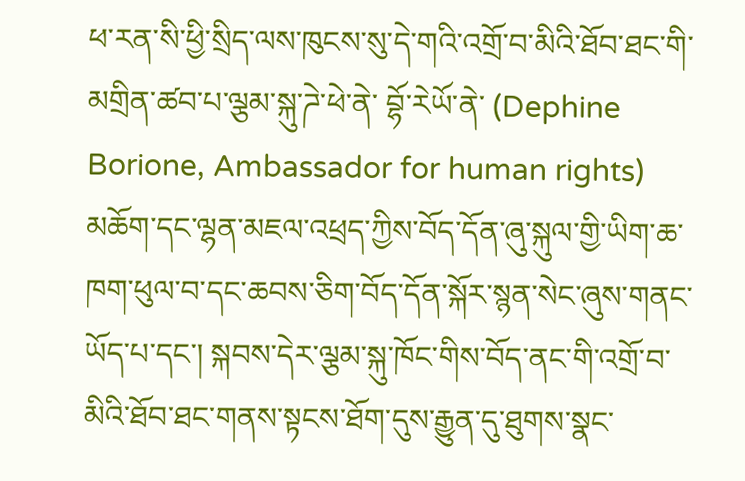ཕ་རན་སི་ཕྱི་སྲིད་ལས་ཁུངས་སུ་དེ་གའི་འགྲོ་བ་མིའི་ཐོབ་ཐང་གི་མགྲིན་ཚབ་པ་ལྕམ་སྐུ་ཌེ་ཕེ་ནེ་ བྷོ་རེཡོ་ནེ་ (Dephine Borione, Ambassador for human rights) མཆོག་དང་ལྷན་མཇལ་འཕྲད་ཀྱིས་བོད་དོན་ཞུ་སྐུལ་གྱི་ཡིག་ཆ་ཁག་ཕུལ་བ་དང་ཆབས་ཅིག་བོད་དོན་སྐོར་སྙན་སེང་ཞུས་གནང་ཡོད་པ་དང་། སྐབས་དེར་ལྕམ་སྐུ་ཁོང་གིས་བོད་ནང་གི་འགྲོ་བ་མིའི་ཐོབ་ཐང་གནས་སྟངས་ཐོག་དུས་རྒྱུན་དུ་ཐུགས་སྣང་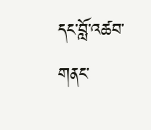དང་བློ་འཚབ་གནང་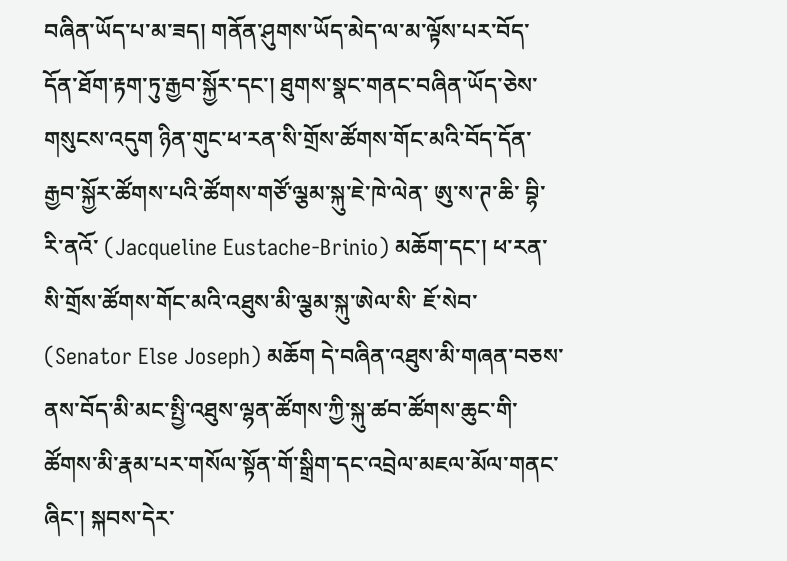བཞིན་ཡོད་པ་མ་ཟད། གནོན་ཤུགས་ཡོད་མེད་ལ་མ་ལྟོས་པར་བོད་དོན་ཐོག་རྟག་ཏུ་རྒྱབ་སྐྱོར་དང་། ཐུགས་སྣང་གནང་བཞིན་ཡོད་ཅེས་གསུངས་འདུག ཉིན་གུང་ཕ་རན་སི་གྲོས་ཚོགས་གོང་མའི་བོད་དོན་རྒྱབ་སྐྱོར་ཚོགས་པའི་ཚོགས་གཙོ་ལྕམ་སྐུ་ཇེ་ཁེ་ལེན་ ཨུ་ས་ཊ་ཆི་ བྷི་རི་ནའོ་ (Jacqueline Eustache-Brinio) མཆོག་དང་། ཕ་རན་སི་གྲོས་ཚོགས་གོང་མའི་འཐུས་མི་ལྕམ་སྐུ་ཨེལ་སི་ ཇོ་སེབ་ (Senator Else Joseph) མཆོག དེ་བཞིན་འཐུས་མི་གཞན་བཅས་ནས་བོད་མི་མང་སྤྱི་འཐུས་ལྷན་ཚོགས་ཀྱི་སྐུ་ཚབ་ཚོགས་ཆུང་གི་ཚོགས་མི་རྣམ་པར་གསོལ་སྟོན་གོ་སྒྲིག་དང་འབྲེལ་མཇལ་མོལ་གནང་ཞིང་། སྐབས་དེར་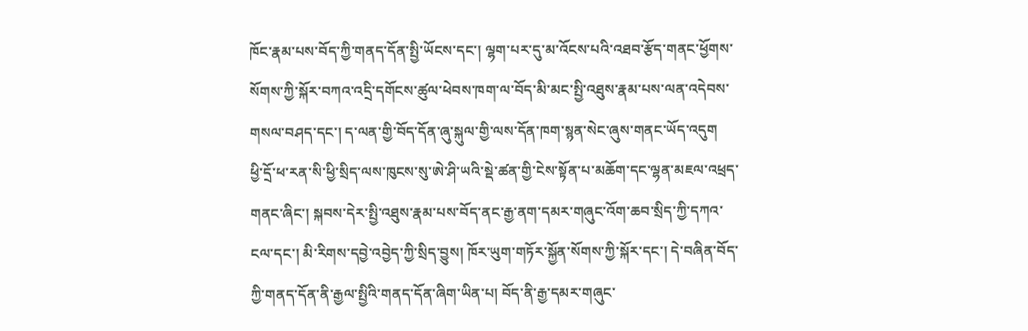ཁོང་རྣམ་པས་བོད་ཀྱི་གནད་དོན་སྤྱི་ཡོངས་དང་། ལྷག་པར་དུ་མ་འོངས་པའི་འཐབ་རྩོད་གནང་ཕྱོགས་སོགས་ཀྱི་སྐོར་བཀའ་འདྲི་དགོངས་ཚུལ་ཕེབས་ཁག་ལ་བོད་མི་མང་སྤྱི་འཐུས་རྣམ་པས་ལན་འདེབས་གསལ་བཤད་དང་། ད་ལན་གྱི་བོད་དོན་ཞུ་སྐུལ་གྱི་ལས་དོན་ཁག་སྙན་སེང་ཞུས་གནང་ཡོད་འདུག
ཕྱི་དྲོ་ཕ་རན་སི་ཕྱི་སྲིད་ལས་ཁུངས་སུ་ཨེ་ཤི་ཡའི་སྡེ་ཚན་གྱི་ངེས་སྟོན་པ་མཆོག་དང་ལྷན་མཇལ་འཕྲད་གནང་ཞིང་། སྐབས་དེར་སྤྱི་འཐུས་རྣམ་པས་བོད་ནང་རྒྱ་ནག་དམར་གཞུང་འོག་ཆབ་སྲིད་ཀྱི་དཀའ་ངལ་དང་། མི་རིགས་དབྱེ་འབྱེད་ཀྱི་སྲིད་བྱུས། ཁོར་ཡུག་གཏོར་སྐྱོན་སོགས་ཀྱི་སྐོར་དང་། དེ་བཞིན་བོད་ཀྱི་གནད་དོན་ནི་རྒྱལ་སྤྱིའི་གནད་དོན་ཞིག་ཡིན་པ། བོད་ནི་རྒྱ་དམར་གཞུང་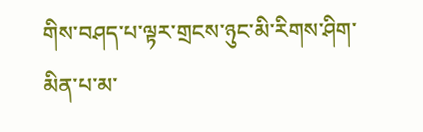གིས་བཤད་པ་ལྟར་གྲངས་ཉུང་མི་རིགས་ཤིག་མིན་པ་མ་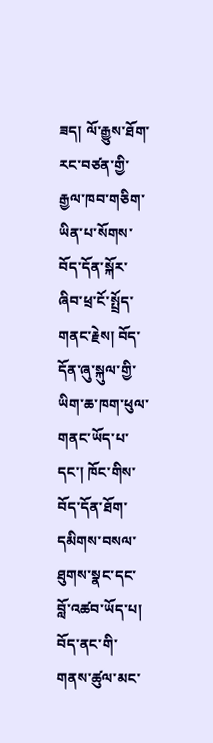ཟད། ལོ་རྒྱུས་ཐོག་རང་བཙན་གྱི་རྒྱལ་ཁབ་གཅིག་ཡིན་པ་སོགས་བོད་དོན་སྐོར་ཞིབ་ཕྲ་ངོ་སྤྲོད་གནང་རྗེས། བོད་དོན་ཞུ་སྐུལ་གྱི་ཡིག་ཆ་ཁག་ཕུལ་གནང་ཡོད་པ་དང་། ཁོང་གིས་བོད་དོན་ཐོག་དམིགས་བསལ་ཐུགས་སྣང་དང་བློ་འཚབ་ཡོད་པ། བོད་ནང་གི་གནས་ཚུལ་མང་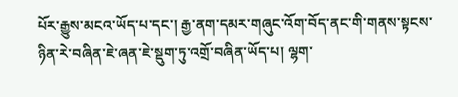པོར་རྒྱུས་མངའ་ཡོད་པ་དང་། རྒྱ་ནག་དམར་གཞུང་འོག་བོད་ནང་གི་གནས་སྟངས་ཉིན་རེ་བཞིན་ཇེ་ཞན་ཇེ་སྡུག་ཏུ་འགྲོ་བཞིན་ཡོད་པ། ལྷག་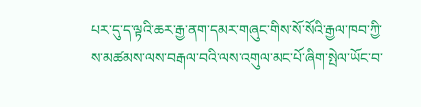པར་དུ་ད་ལྟའི་ཆར་རྒྱ་ནག་དམར་གཞུང་གིས་སོ་སོའི་རྒྱལ་ཁབ་ཀྱི་ས་མཚམས་ལས་བརྒལ་བའི་ལས་འགུལ་མང་པོ་ཞིག་སྤེལ་ཡོང་བ་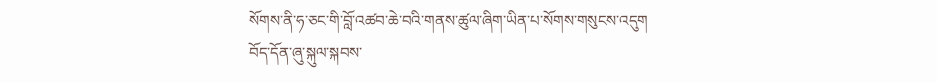སོགས་ནི་ཧ་ཅང་གི་བློ་འཚབ་ཆེ་བའི་གནས་ཚུལ་ཞིག་ཡིན་པ་སོགས་གསུངས་འདུག
བོད་དོན་ཞུ་སྐུལ་སྐབས་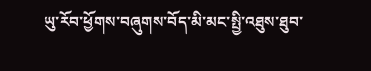ཡུ་རོབ་ཕྱོགས་བཞུགས་བོད་མི་མང་སྤྱི་འཐུས་ཐུབ་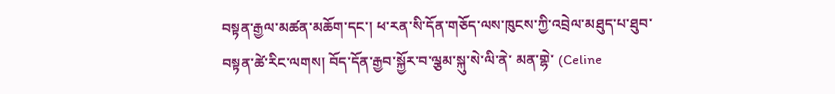བསྟན་རྒྱལ་མཚན་མཆོག་དང་། ཕ་རན་སི་དོན་གཅོད་ལས་ཁུངས་ཀྱི་འབྲེལ་མཐུད་པ་ཐུབ་བསྟན་ཚེ་རིང་ལགས། བོད་དོན་རྒྱབ་སྐྱོར་བ་ལྕམ་སྐུ་སེ་ལི་ནེ་ མན་གྷེ་ (Celine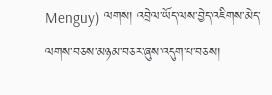Menguy) ལགས། འབྲེལ་ཡོད་ལས་བྱེད་འཇིགས་མེད་ལགས་བཅས་མཉམ་བཅར་ཞུས་འདུག་པ་བཅས།